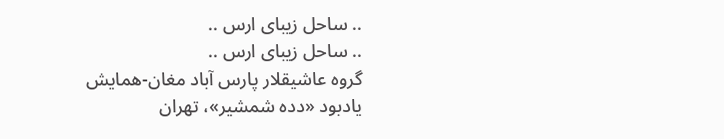.. ساحل زیبای ارس ..
.. ساحل زیبای ارس ..
گروه عاشیقلار پارس آباد مغان-همایش یادبود «دده شمشیر»، تهران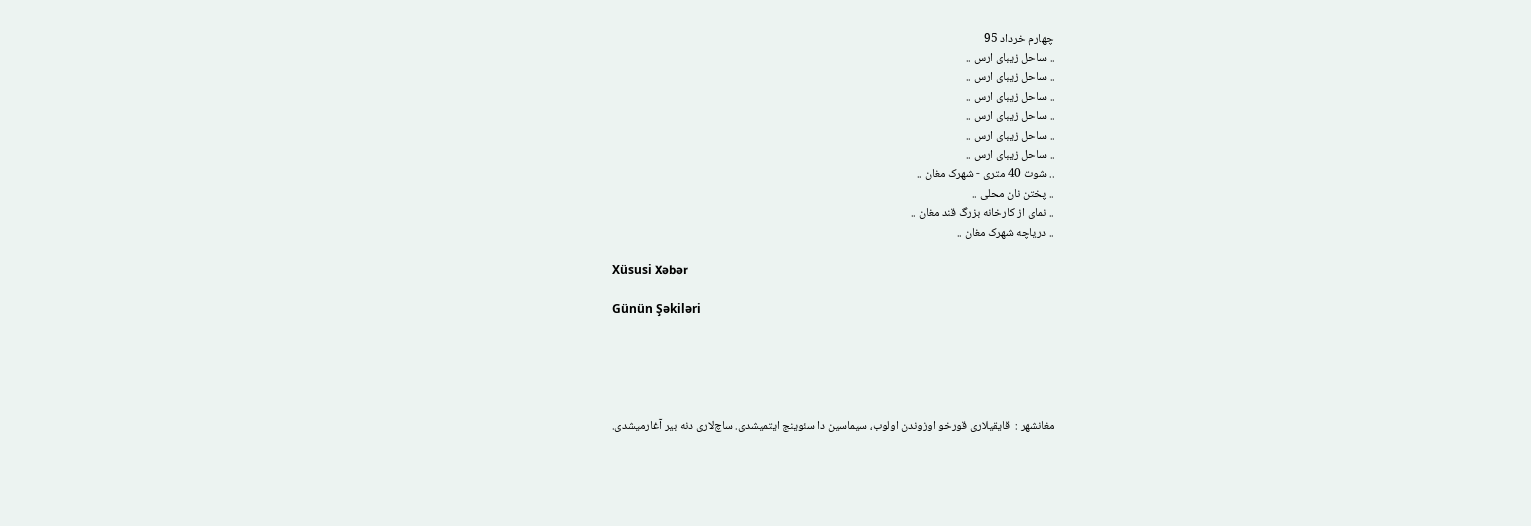چهارم خرداد 95
.. ساحل زیبای ارس ..
.. ساحل زیبای ارس ..
.. ساحل زیبای ارس ..
.. ساحل زیبای ارس ..
.. ساحل زیبای ارس ..
.. ساحل زیبای ارس ..
.. شوت 40 متری - شهرک مغان ..
.. پختن نان محلی ..
.. نمای از کارخانه بزرگ قند مغان ..
.. دریاچه شهرک مغان ..

Xüsusi Xəbər

Günün Şəkiləri





مغانشهر :  قایقیلاری قورخو اوزوندن اولوب، سیماسین دا سئوینج ایتمیشدی. ساچ‌لاری دنه بیر آغارمیشدی.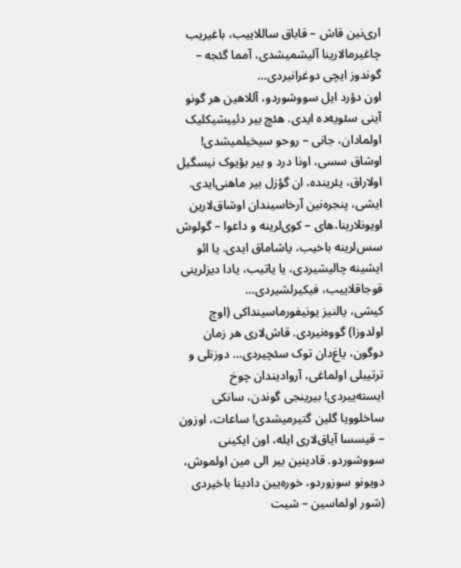اری‌نین قاش – قاباق ساللاییب، باغیریب چاغیرمالارینا آلیشمیشدی، آمما گئجه – گوندوز ایچی دوغرانیردی…
اون دؤرد ایل سووشوردو، آللاهین هر گونو آینی سئویه‌ده ایدی. هئچ بیر دئییشیکلیک اولمادان، جانی – روحو سیخیلمیشدی!
اوشاق سسی، اونا درد و بیر بؤیوک نیسگیل اولاراق، یئرینده، ان گؤزل بیر ماهنی‌ایدی. ایشی، پنجره‌نین آرخاسیندان اوشاق‌لارین اویونلارینا،‌های – کوی‌لرینه و داعوا – گولوش سس‌لرینه باخیب، یاشاماق ایدی. یا ائو ایشینه چالیشیردی، یا یاتیب، یادا دیزلرینی قوجاقلاییب، فیکیرلشیردی…
کیشی، یالنیز یونیفورماسینداکی (اوچ اولدوزا) گووه‌نیردی. قاش‌لاری هر زمان دوگون، یاغ‌دان توک سئچیردی… دوزنلی و ترتیبلی اولماغی، آروادیندان چوخ ایسته‌ییردی! بیرینجی گوندن، سانکی ساخلوویا گلین گتیرمیشدی! ساعات، اوزون – قیسسا آیاق‌لاری ایله، اون ایکینی سووشوردو. قادینین بیر الی مین اولموش، دویونو سوزوردو، خوره‌یین دادینا باخیردی (شور اولماسین – شیت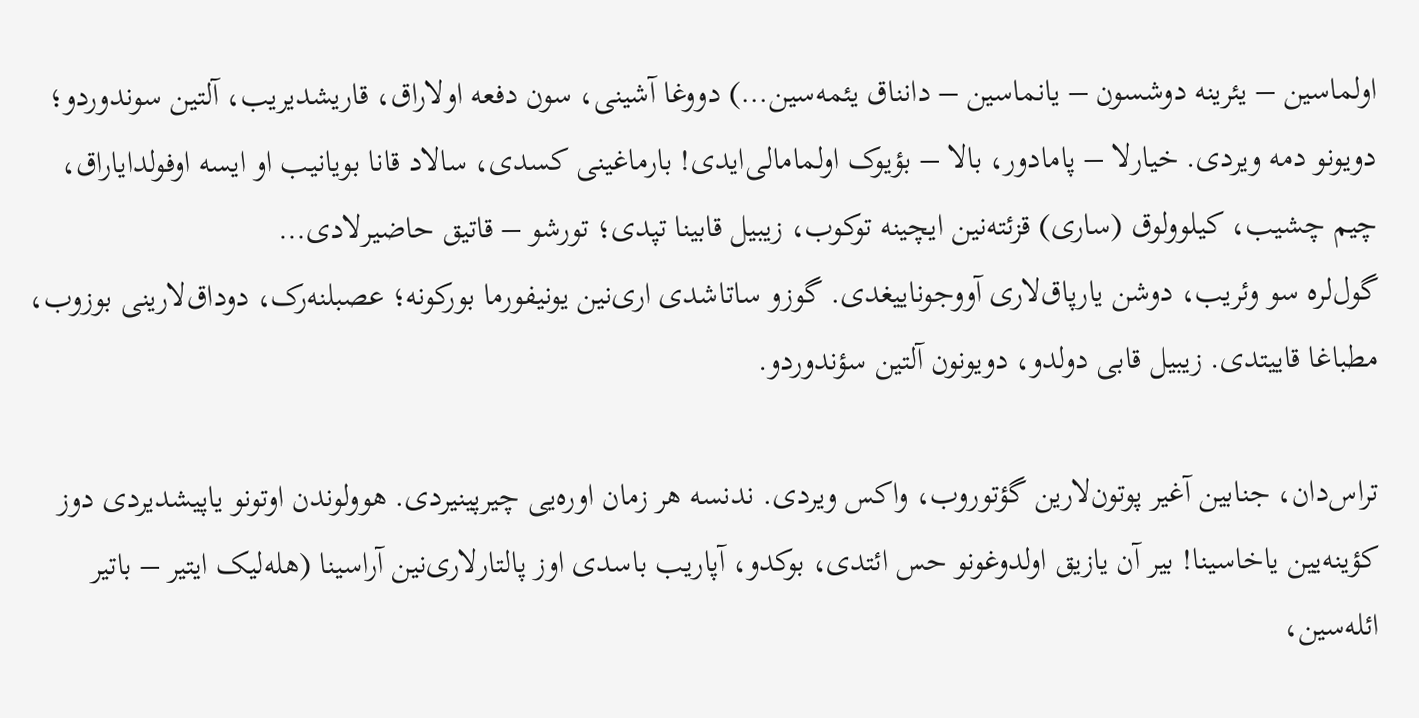اولماسین – یئرینه دوشسون – یانماسین – دانناق یئمه‌سین…) دووغا آشینی، سون دفعه اولاراق، قاریشدیریب، آلتین سوندوردو؛ دویونو دمه ویردی. خیارلا – پامادور، بالا – بؤیوک اولمامالی‌ایدی! بارماغینی کسدی، سالاد قانا بویانیب او ایسه اوفولدایاراق، چیم چشیب، کیلوولوق (ساری) قزئته‌نین ایچینه توکوب، زیبیل قابینا تپدی؛ تورشو – قاتیق حاضیرلادی…
گول‌لره سو وئریب، دوشن یارپاق‌لاری آووجونا‌ییغدی. گوزو ساتاشدی اری‌نین یونیفورما بورکونه؛ عصبلنه‌رک، دوداق‌لارینی بوزوب، مطباغا قاییتدی. زیبیل قابی دولدو، دویونون آلتین سؤندوردو.

تراس‌دان، جنابین آغیر پوتون‌لارین گؤتوروب، واکس ویردی. ندنسه هر زمان اوره‌یی چیرپینیردی. هوولوندن اوتونو یاپیشدیردی دوز کؤینه‌یین یاخاسینا! بیر آن یازیق اولدوغونو حس ائتدی، بوکدو، آپاریب باسدی اوز پالتارلاری‌نین آراسینا (هله‌لیک ایتیر – باتیر ائله‌سین،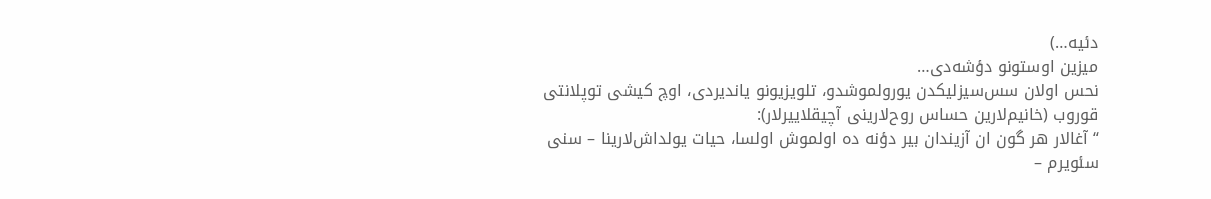دئیه…)
میزین اوستونو دؤشه‌دی…
نحس اولان سس‌سیزلیکدن یورولموشدو، تلویزیونو یاندیردی، اوچ کیشی توپلانتی قوروب (خانیم‌لارین حساس روح‌لارینی آچیقلاییرلار):
“آغالار هر گون ان آزیندان بیر دؤنه ده اولموش اولسا، حیات یولداش‌لارینا – سنی سئویرم –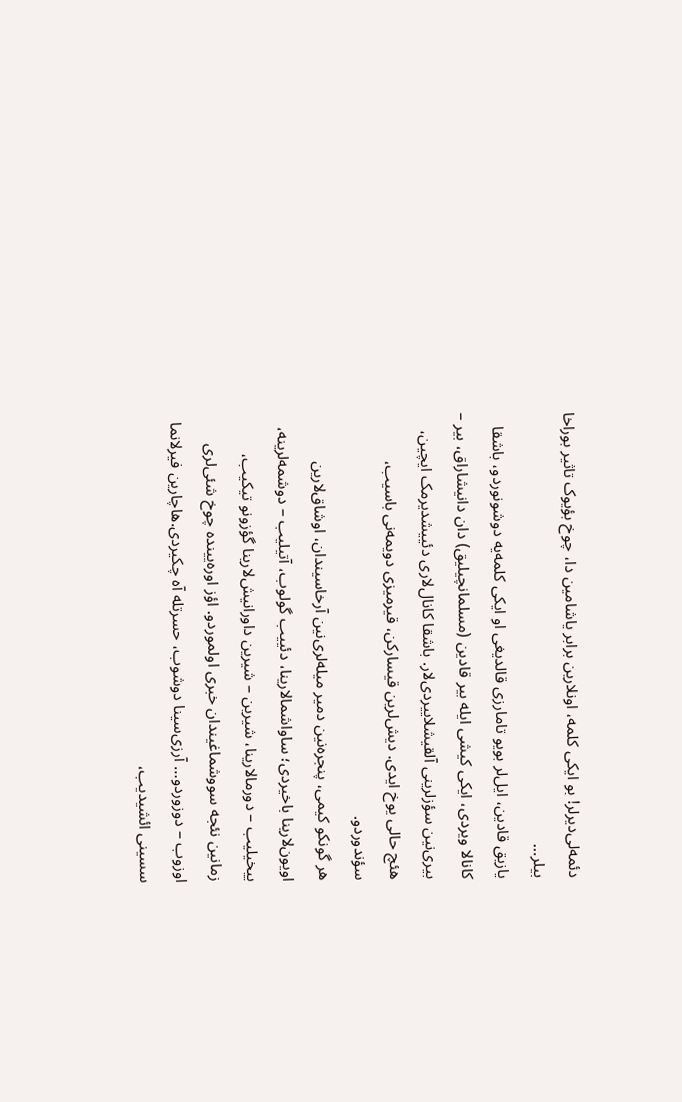دئمه‌لی‌دیرلر! بو ایکی کلمه، اونلارین برابر یاشامین دا، چوخ بؤیوک تاثیر بوراخا بیلر…
یازیق قادین، ایل‌لر بویو تامارزی قالدیغی او ایکی کلمه‌یه دوشونوردو، باشقا کانالا ویردی، ایکی کیشی ایله بیر قادین (مسلمانچیلیق) دان دانیشاراق، بیر – بیری‌نین سؤزلرینی آلقیشلاییردی‌لار. باشقا کانال‌لاری دئییشدیرمک ایچین، هئچ حالی یوخ ایدی. دیش‌لرین قیسارکن، قیرمیزی دویمه‌نی باسیب، سؤندوردو.
هر گونکو کیمی، پنجره‌نین دمیر میله‌لری‌نین آرخاسیندان، اوشاق‌لارین اویون‌لارینا باخیردی؛ ساواشمالارینا، دئییب گولوب، آتیلیب – دوشمه‌لرینه،‌ ییخیلیب – دورمالارینا، شیرین – شیرین داورانیش‌لارینا گؤزونو تیکیب، زمانین نئجه سووشماغیندان خبری اولموردو. اؤز اوره‌یینده چوخ شئی‌لری اوزوب – دوزوردو… آرزی‌سینا دوشوب، حسرتله آه چکیردی.هاچارین فیرلانما سسینی ائشیدیب،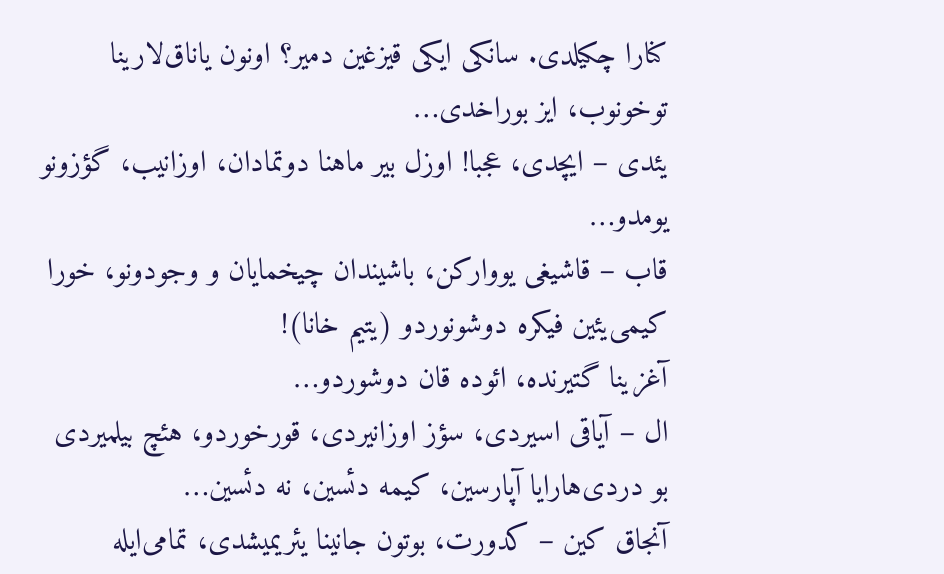کنارا چکیلدی. سانکی ایکی قیزغین دمیر؟ اونون یاناق‌لارینا توخونوب، ایز بوراخدی…
یئدی – ایچدی، عجبا! اوزل بیر ماهنا دوتمادان، اوزانیب، گؤزونو یومدو…
قاب – قاشیغی یووارکن، باشیندان چیخمایان و وجودونو، خورا کیمی‌‌یئین فیکره دوشونوردو (یتیم خانا)!
آغزینا گتیرنده، ائوده قان دوشوردو…
ال – آیاقی اسیردی، سؤز اوزانیردی، قورخوردو، هئچ بیلمیردی بو دردی‌هارایا آپارسین، کیمه دئسین، نه دئسین…
آنجاق کین – کدورت، بوتون جانینا یئریمیشدی، تمامی‌ایله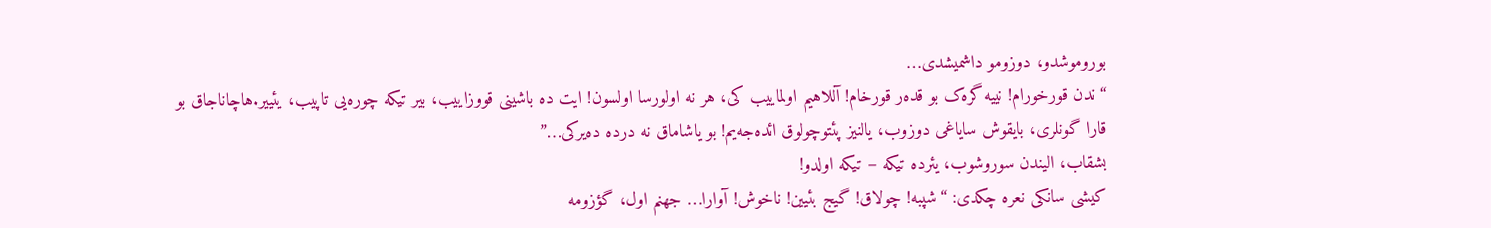بوروموشدو، دوزومو داشمیشدی…
“ندن قورخورام! نییه گره‌ک بو قده‌ر قورخام! آللاهیم اولماییب کی، هر نه اولورسا اولسون! ایت ده باشینی قووزاییب، بیر تیکه چوره‌یی تاپیب، یئییر.هاچاناجاق بو قارا گونلری، بایقوش سایاغی دوزوب، یالنیز پئتوچولوق ائده‌جه‌یم! بو یاشاماق نه درده ده‌یرکی…”
بشقاب، الیندن سوروشوب، یئرده تیکه – تیکه اولدو!
کیشی سانکی نعره چکدی: “شپبه! چولاق! گیج بئیین! ناخوش! آوارا… جهنم اول، گؤزومه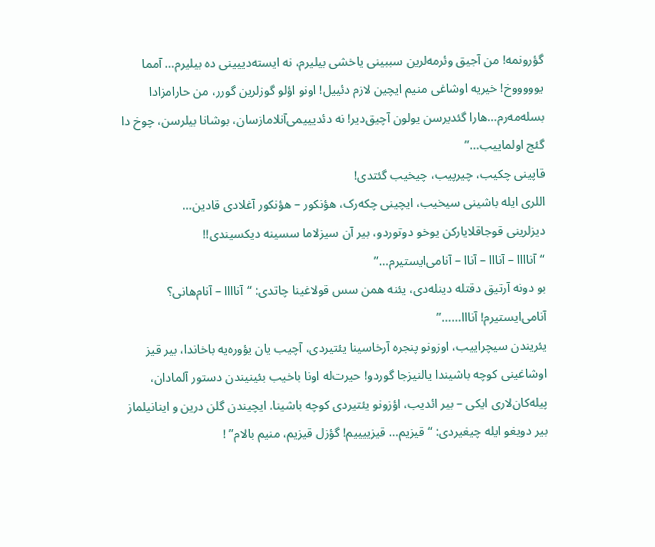گؤرونمه! من آجیق وئرمه‌لرین سببینی یاخشی بیلیرم، نه ایسته‌دییینی ده بیلیرم… آمما یوووووخ! خیریه اوشاغی منیم ایچین لازم دئییل! اونو اؤلو گوزلرین گورر، من حارامزادا بسله‌مه‌رم…هارا گئدیرسن یولون آچیق‌دیر! نه دئدیییمی‌آنلامازسان، بوشانا بیلرسن، چوخ دا گئج اولماییب…”
قاپینی چکیب، چیرپیب، چیخیب گئتدی!
اللری ایله باشینی سیخیب، ایچینی چکه‌رک، هؤنکور – هؤنکور آغلادی قادین…
دیزلرینی قوجاقلایارکن یوخو دوتوردو، بیر آن سیزلاما سسینه دیکسیندی!!
“آناااا – آنااا – آناا – آنامی‌ایستیرم…”
بو دونه آرتیق دقتله دینله‌دی، یئنه همن سس قولاغینا چاتدی: “آناااا – آنام‌هانی؟ آنامی‌ایستیرم! آنااا……”
یئریندن سیچراییب، اوزونو پنجره آرخاسینا یئتیردی، آچیب یان یؤوره‌یه باخاندا، بیر قیز اوشاغینی کوچه باشیندا یالنیزجا گوردو! حیرت‌له اونا باخیب بئینیندن دستور آلمادان، پیله‌کان‌لاری ایکی – بیر ائدیب، اؤزونو یئتیردی کوچه باشینا. ایچیندن گلن درین و اینانیلماز بیر دویغو ایله چیغیردی: “قیزیم… قیزییییم! گؤزل قیزیم، منیم بالام” !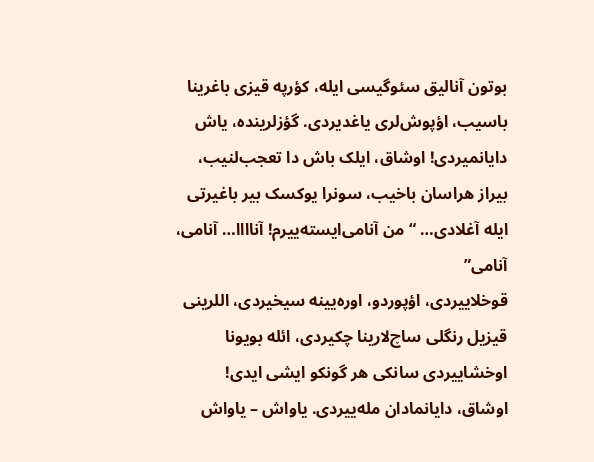بوتون آنالیق سئوگیسی ایله، کؤرپه قیزی باغرینا باسیب، اؤپوش‌لری یاغدیردی. گؤزلرینده، یاش دایانمیردی! اوشاق، ایلک باش دا تعجب‌لنیب، بیراز هراسان باخیب، سونرا یوکسک بیر باغیرتی ایله آغلادی… “من آنامی‌ایسته‌ییرم! آناااا… آنامی، آنامی”
قوخلاییردی، اؤپوردو، اوره‌یینه سیخیردی، اللرینی قیزیل رنگلی ساچ‌لارینا چکیردی، ائله بویونا اوخشاییردی سانکی هر گونکو ایشی ایدی!
اوشاق، دایانمادان مله‌ییردی. یاواش – یاواش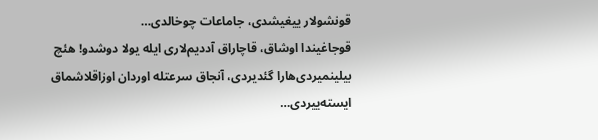قونشولار ‌ییغیشدی، جاماعات چوخالدی…
قوجاغیندا اوشاق، قاچاراق آددیم‌لاری ایله یولا دوشدو! هئچ بیلینمیردی‌هارا گئدیردی، آنجاق سرعتله اوردان اوزاقلاشماق ایسته‌ییردی…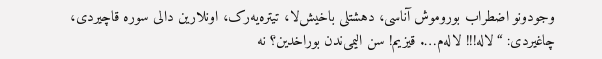وجودونو اضطراب بوروموش آناسی، دهشتلی باخیش‌لا، تیتره‌یه‌رک، اونلارین دالی سوره قاچیردی، چاغیردی: “لاله!!! لاله‌م…. قیزیم! سن الیمی‌ندن بوراخدین؟ نه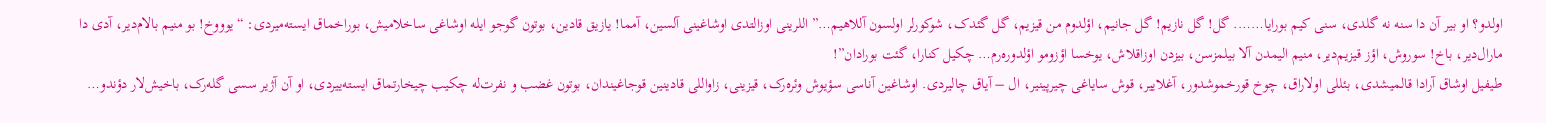اولدو؟ او بیر آن دا سنه نه گلدی، سنی کیم بورایا……. گل! گل نازیم! گل جانیم، اؤلدوم من قیزیم، گل گئدک، شوکورلر اولسون آللاهیم…” اللرینی اوزالتدی اوشاغینی آلسین، آمما! یازیق قادین، بوتون گوجو ایله اوشاغی ساخلامیش، بوراخماق ایسته‌میردی: “یوووخ! بو منیم بالام‌دیر، آدی دا مارال‌دیر، باخ! سوروش، اؤز قیزیم‌دیر، منیم الیمدن آلا بیلمزسن، بیزدن اوزاقلاش، یوخسا اؤزومو اؤلدوره‌رم… چکیل کنارا، گئت بورادان”!
طیفیل اوشاق آرادا قالمیشدی، بئللی اولاراق، چوخ قورخموشدور، آغلاییر، قوش سایاغی چیرپینیر، ال – آیاق چالیردی. اوشاغین آناسی سؤیوش وئره‌رک، قیزینی، زاواللی قادینین قوجاغیندان، بوتون غضب و نفرت‌له چکیب چیخارتماق ایسته‌ییردی، او آن آژیر سسی گله‌رک، باخیش‌لار دؤندو…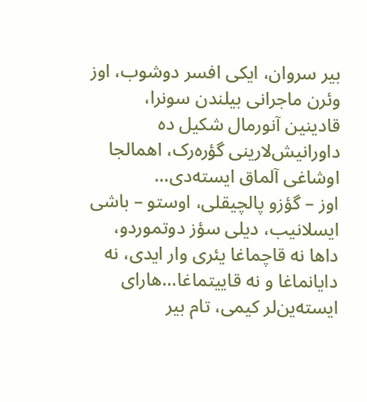بیر سروان، ایکی افسر دوشوب، اوز وئرن ماجرانی بیلندن سونرا، قادینین آنورمال شکیل ده داورانیش‌لارینی گؤره‌رک، اهمالجا اوشاغی آلماق ایسته‌دی…
اوز – گؤزو پالچیقلی، اوستو – باشی ایسلانیب، دیلی سؤز دوتموردو، داها نه قاچماغا یئری وار ایدی، نه دایانماغا و نه قاییتماغا…هارای ایسته‌ین‌لر کیمی، تام بیر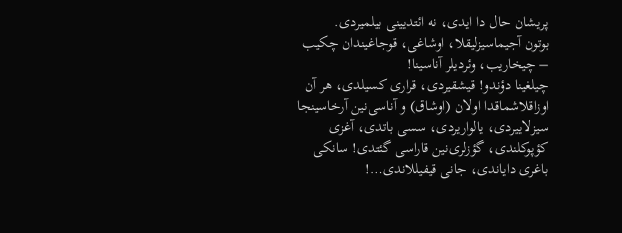پریشان حال دا ایدی، نه ائتدیینی بیلمیردی.
بوتون آجیماسیزلیقلا، اوشاغی، قوجاغیندان چکیب – چیخاریب، وئردیلر آناسینا!
چیلغینا دؤندو! قیشقیردی، قراری کسیلدی، هر آن اوزاقلاشماقدا اولان (اوشاق) و آناسی‌نین آرخاسینجا سیزلاییردی، یالواریردی، سسی باتدی، آغزی کؤپوکلندی، گؤزلری‌نین قاراسی گئتدی! سانکی باغری دایاندی، جانی قیفیللاندی…!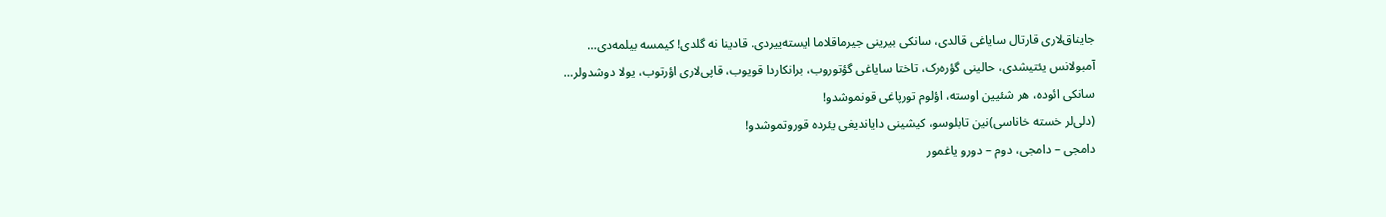جایناق‌لاری قارتال سایاغی قالدی، سانکی بیرینی جیرماقلاما ایسته‌ییردی. قادینا نه گلدی! کیمسه بیلمه‌دی…
آمبولانس یئتیشدی، حالینی گؤره‌رک، تاختا سایاغی گؤتوروب، برانکاردا قویوب، قاپی‌لاری اؤرتوب، یولا دوشدولر…
سانکی ائوده، هر شئیین اوسته، اؤلوم تورپاغی قونموشدو!
(دلی‌لر خسته خاناسی)نین تابلوسو، کیشینی دایاندیغی یئرده قوروتموشدو!
دامجی – دامجی، دوم – دورو یاغمور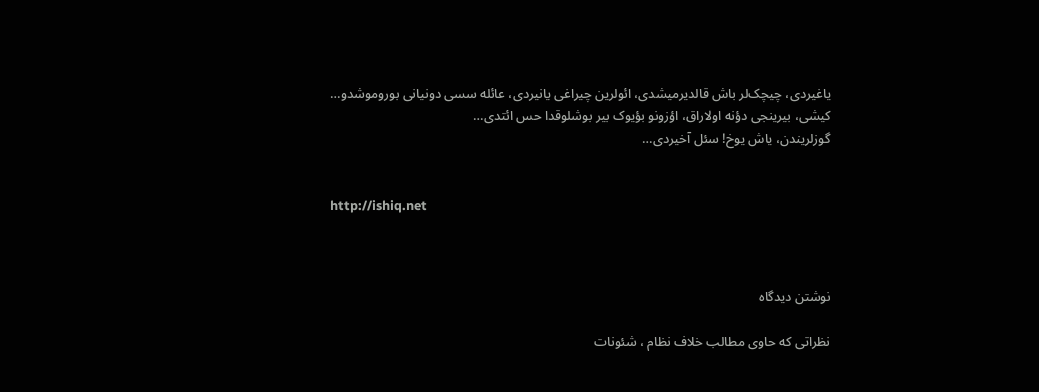یاغیردی، چیچک‌لر باش قالدیرمیشدی، ائولرین چیراغی یانیردی، عائله سسی دونیانی بوروموشدو…
کیشی، بیرینجی دؤنه اولاراق، اؤزونو بؤیوک بیر بوشلوقدا حس ائتدی…
گوزلریندن، یاش یوخ! سئل آخیردی…


http://ishiq.net



نوشتن دیدگاه

نظراتی که حاوی مطالب خلاف نظام ، شئونات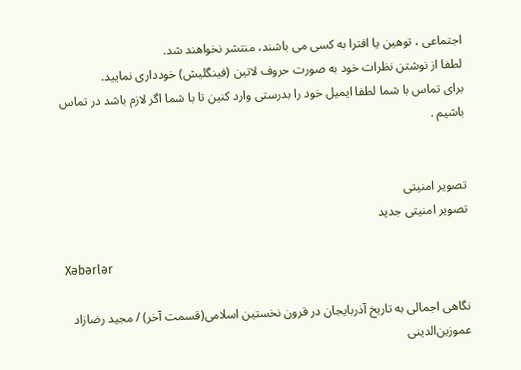اجتماعی ، توهین یا افترا به کسی می باشند، منتشر نخواهند شد.
لطفا از نوشتن نظرات خود به صورت حروف لاتین (فینگلیش) خودداری نمایید.
برای تماس با شما لطفا ایمیل خود را بدرستی وارد کنین تا با شما اگر لازم باشد در تماس باشیم .


تصویر امنیتی
تصویر امنیتی جدید

Xəbərlər

نگاهی اجمالی به تاریخ آذربایجان در قرون نخستین اسلامی‌(قسمت آخر) / مجید رضازاد عموزین‌الدینی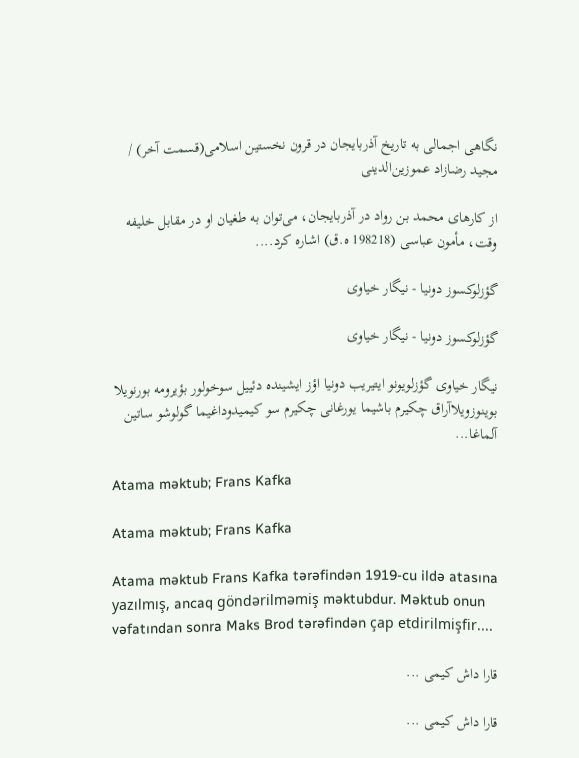نگاهی اجمالی به تاریخ آذربایجان در قرون نخستین اسلامی‌(قسمت آخر) / مجید رضازاد عموزین‌الدینی

از كارهاى محمد بن رواد در آذربايجان، می‌توان به طغيان او در مقابل خليفه وقت، مأمون عباسى (198218 ه.ق) اشاره كرد....

گؤزلوکسوز دونیا - نیگار خیاوی

گؤزلوکسوز دونیا - نیگار خیاوی

نیگار خیاوی گؤزلویونو ایتیریب دونیا اؤز ایشینده دئییل سوخولور بؤیرومه بورنویلا بوینوزویلاآراق چکیرم باشیما یورغانی چکیرم سو کیمیدوداغیما گولوشو ساتین آلماغا...

Atama məktub; Frans Kafka

Atama məktub; Frans Kafka

Atama məktub Frans Kafka tərəfindən 1919-cu ildə atasına yazılmış, ancaq göndərilməmiş məktubdur. Məktub onun vəfatından sonra Maks Brod tərəfindən çap etdirilmişfir....

قارا داش کیمی ...

قارا داش کیمی ...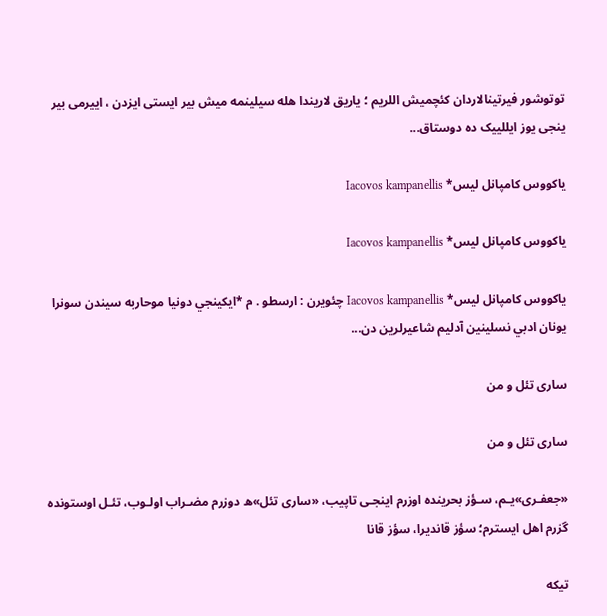توتوشور فیرتینالاردان کئچمیش اللریم ؛ یاریق لاریندا هله سیلینمه میش بیر ایستی ایزدن ، اییرمی بیر ینجی یوز ایللییک ده دوستاق...

ياكووس كامپانل ليس* Iacovos kampanellis

ياكووس كامپانل ليس* Iacovos kampanellis

ياكووس كامپانل ليس* Iacovos kampanellis چئويرن : ارسطو . م *ايكينجي دونيا موحاربه سيندن سونرا يونان ادبي نسلينين آدليم شاعيرلرين دن...

ساری تئل و من

ساری تئل و من

«جعفـری»یـم، سـؤز بحرینده اوزرم اینجـی تاپیب، «ساری تئل»ه دوزرم مضـراب اولـوب، تئـل اوستونده گزرم اهل ایسترم؛ سؤز قاندیرا، سؤز قانا

تیکه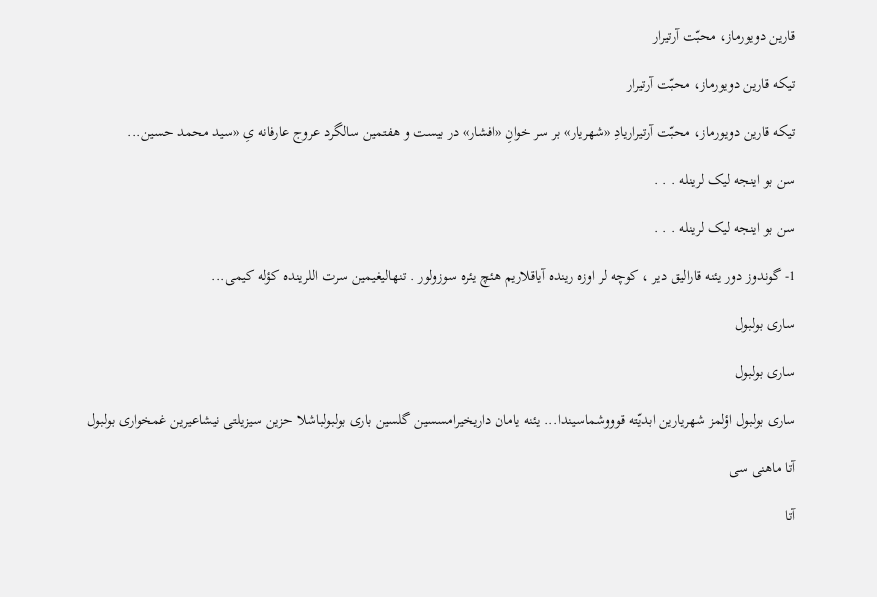قارین دویورماز، محبّت آرتیرار

تیکه قارین دویورماز، محبّت آرتیرار

تیکه قارین دویورماز، محبّت آرتیراریادِ «شهریار» بر سر خوانِ «افشار» در بیست و هفتمین سالگرد عروج عارفانه یِ «سید محمد حسین...

سن بو اینجه لیک لرینله . . .

سن بو اینجه لیک لرینله . . .

1- گوندوز دور یئنه قارالیق دیر ، کوچه لر اوزه رینده آیاقلاریم هئچ یئره سوزولور . تنهالیغیمین سرت اللرینده کؤله کیمی...

ساری بولبول

ساری بولبول

ساری بولبول اؤلمز شهریارین ابدیّته قوووشماسیندا... یئنه یامان داریخیرامسسین گلسین باری بولبولباشلا حزین سیزیلتی نیشاعیرین غمخواری بولبول

آتا ماهنی سی

آتا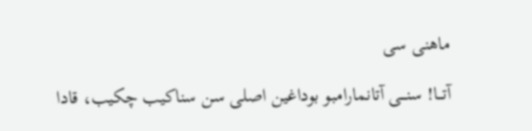ماهنی سی

آتـــا! سنـــی آتانمارامبو بوداغین اصلی سن سناکیب چکيب، قادا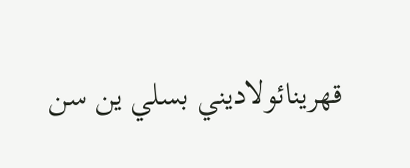قهرينائولاديني بسلي ين سن